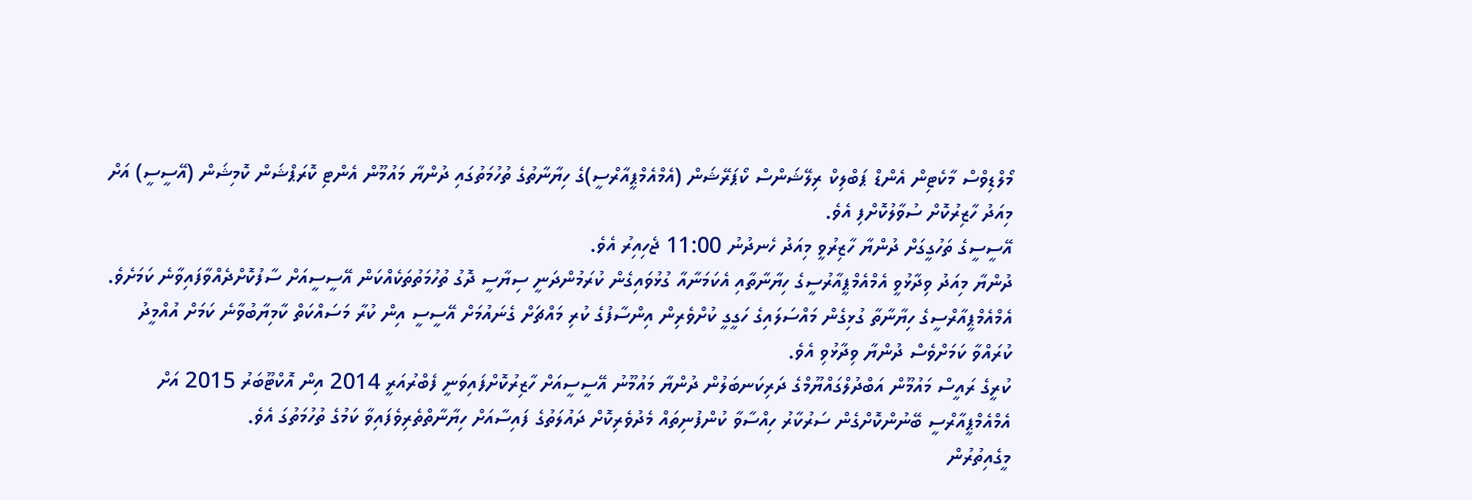މޯލްޑިވްސް މާކެޓިން އެންޑް ޕަބްލިކް ރިލޭޝަންސް ކޯޕަރޭޝަން (އެމްއެމްޕީއާރްސީ)ގެ ހިޔާނާތުގެ ތުހުމަތުގައި ދުންޔާ މައުމޫން އެންޓި ކޮރަޕްޝަން ކޮމިޝަން (އޭސީސީ) އަށް މިއަދު ހާޒިރުކޮށް ސުވާލުކޮށްފި އެވެ.
އޭސީސީގެ ތަހުގީގަށް ދުންޔާ ހާޒިރުވީ މިއަދު ހެނދުނު 11:00 ޖެހިއިރު އެވެ.
ދުންޔާ މިއަދު ވިދާޅުވީ އެމްއެމްޕީއާރުސީގެ ހިޔާނާތާއި އެކަމަނާއާ ގުޅުވައިގެން ކުރަމުންދަނީ ސިޔާސީ ދޮގު ތުހުމަތުތަކެއްކަން އޭސީސީއަށް ސާފުކޮށްދެއްވާފައިވާނެ ކަމަށެވެ.
އެމްއެމްޕީއާރްސީގެ ހިޔާނާތާ ގުޅިގެން މައްސަލައިގެ ހަގީގީ ކުށްވެރިން އިންސާފުގެ ކުރި މައްޗަށް ގެނައުމަށް އޭސީސީ އިން ކުރާ މަސައްކަތް ކާމިޔާބުވާނެ ކަމަށް އުއްމީދު ކުރައްވާ ކަމަށްވެސް ދުންޔާ ވިދާޅުވި އެވެ.
ކުރީގެ ރައީސް މައުމޫން އަބްދުލްގައްޔޫމްގެ ދަރިކަނބަލުން ދުންޔާ މައުމޫނު އޭސީސީއަށް ހާޒިރުކޮށްފައިވަނީ ފެބްރުއަރީ 2014 އިން އޮކްޓޫބަރު 2015 އަށް އެމްއެމްޕީއާރްސީ ބޭނުންކޮށްގެން ސަރުކާރު ހިއްސާވާ ކުންފުނިތައް މެދުވެރިކޮށް ދައުލަތުގެ ފައިސާއަށް ހިޔާނާތްތެރިވެފައިވާ ކަމުގެ ތުހުމަތުގަ އެވެ.
މީގެއިތުރުން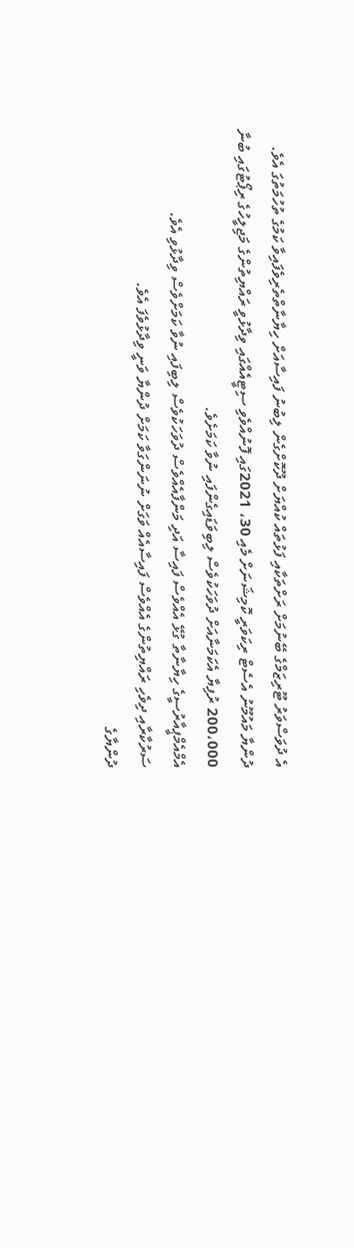އެ ދުވަސްވަރު ޓޫރިޒަމްގެ ބޭނުމަށް ރަށްތަކާއި ފަޅުތައް ކުއްޔަށް ދޫކޮށްގެން ލިބުނު ފައިސާއަށް ހިޔާނާތްތެރިވެފައިވާ ކަމުގެ ތުހުމަތުގަ އެވެ.
ދުންޔާ މައުމޫނު އެސެޓް ރިކަވަރީ ކޮމިޝަނަށް މެއި 30، 2021ގައި ފޮނުއްވެވި ސިޓީއެއްގައި ވިދާޅުވީ ރައްޔިތުންގެ މަޖިލީހުގެ ރިޕޯޓުގައި ބުނާ 200،000 ރުފިޔާ އެކަމަނާއަށް ދުވަހަކުވެސް ލިބިވަޑައިގެންފައި ނުވާ ކަމަށެވެ.
އެމްއެމްޕީއާރުސީގެ ހިޔާނާތާ ގުޅޭ އެއްވެސް ފައިސާ އަދި މަންފާއެއްވެސް ދުވަހަކުވެސް ލިބިފައި ނުވާ ކަމަށްވެސް ވިދާޅުވި އެވެ.
ސަރުކާރާއި ދިވެހި ރައްޔިތުންގެ އެއްވެސް ފައިސާއެއް ވަގަށް ނުނަންގަވާ ކަމަށް ދުންޔާ ވަނީ ވިދާޅުވެފަ އެވެ.
ދުންޔާގެ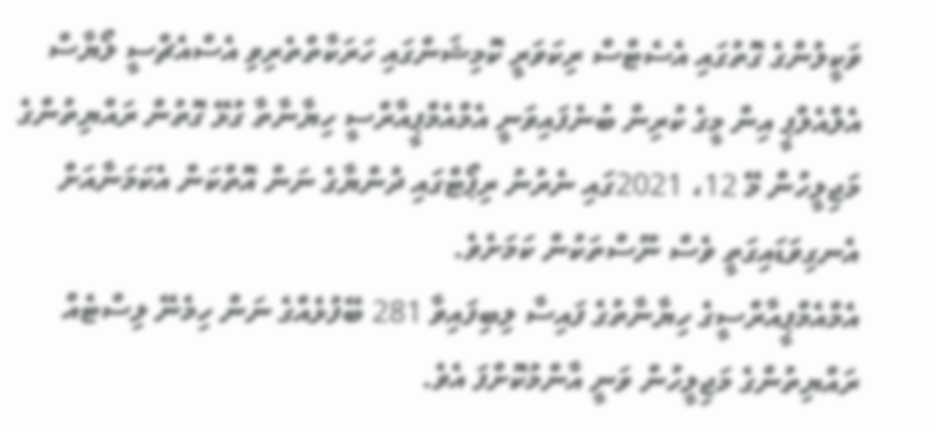ވަކީލުންގެ ގޮތުގައި އެސެޓްސް ރިކަވަރީ ކޮމިޝަންގައި ހަރަކާތްތެރިވި އެސްއެޗްސީ ލޯޔާސް އެލްއެލްޕީ އިން މީގެ ކުރިން ބުނެފައިވަނީ އެމްއެމްޕީއާރްސީ ހިޔާނާތާ ގުޅޭ ގޮތުން ރައްޔިތުންގެ މަޖިލީހުން މޭ 12، 2021ގައި ނެރުނު ރިޕޯޓްގައި ދުންޔާގެ ނަން އޮތްކަން އެކަމަނާއަށް އެނގިވަޑައިގަތީ ވެސް ނޫސްތަކުން ކަމަށެވެ.
އެމްއެމްޕީއާރްސީގެ ހިޔާނާތުގެ ފައިސާ ލިބިފައިވާ 281 ބޭފުޅެއްގެ ނަން ހިމެނޭ ލިސްޓެއް ރައްޔިތުންގެ މަޖިލީހުން ވަނީ އާންމުކޮށްފަ އެވެ.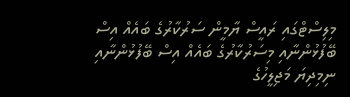މިލިސްޓްގައި ރައީސް ޔާމީން ސަރުކާރުގެ ބައެއް އިސް ބޭފުޅުންނާއި މިސަރުކާރުގެ ބައެއް އިސް ބޭފުޅުންނާއި ނިމިދިޔަ މަޖިލީހުގެ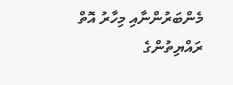މެންބަރުންނާއި މިހާރު އޮތް ރައްޔިތުންގެ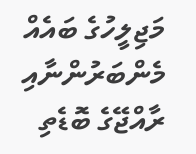މަޖިލީހުގެ ބައެއް މެންބަރުންނާއި ރާއްޖޭގެ ބޮޑެތި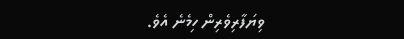ވިޔަފާރިވެރިން ހިމެނެ އެވެ.